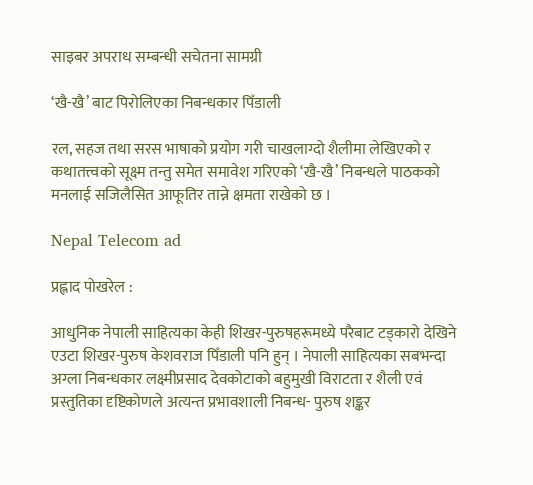साइबर अपराध सम्बन्धी सचेतना सामग्री

‘खै-खै’ बाट पिरोलिएका निबन्धकार पिँडाली

रल, सहज तथा सरस भाषाको प्रयोग गरी चाखलाग्दो शैलीमा लेखिएको र कथातत्त्वको सूक्ष्म तन्तु समेत समावेश गरिएको ‘खै-खै’ निबन्धले पाठकको मनलाई सजिलैसित आफूतिर तान्ने क्षमता राखेको छ ।

Nepal Telecom ad

प्रह्लाद पोखरेल :

आधुनिक नेपाली साहित्यका केही शिखर-पुरुषहरूमध्ये परैबाट टड्कारो देखिने एउटा शिखर-पुरुष केशवराज पिँडाली पनि हुन् । नेपाली साहित्यका सबभन्दा अग्ला निबन्धकार लक्ष्मीप्रसाद देवकोटाको बहुमुखी विराटता र शैली एवं प्रस्तुतिका दृष्टिकोणले अत्यन्त प्रभावशाली निबन्ध- पुरुष शङ्कर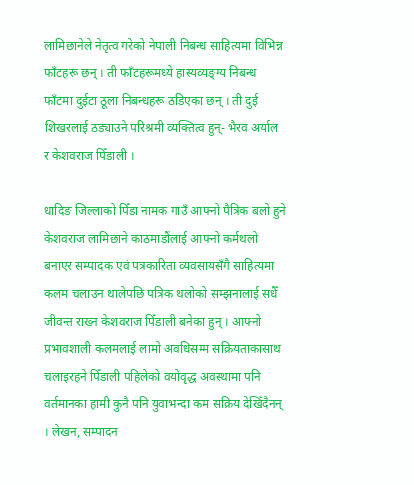लामिछानेले नेतृत्व गरेको नेपाली निबन्ध साहित्यमा विभिन्न फाँटहरू छन् । ती फाँटहरूमध्ये हास्यव्यङ्ग्य निबन्ध फाँटमा दुईटा ठूला निबन्धहरू ठडिएका छन् । ती दुई शिखरलाई ठड्याउने परिश्रमी व्यक्तित्व हुन्- भैरव अर्याल र केशवराज पिँडाली ।

धादिङ जिल्लाको पिँडा नामक गाउँ आफ्नो पैत्रिक बलो हुने केशवराज लामिछाने काठमाडौंलाई आफ्नो कर्मथलो बनाएर सम्पादक एवं पत्रकारिता व्यवसायसँगै साहित्यमा कलम चलाउन थालेपछि पत्रिक थलोको सम्झनालाई सधैँ जीवन्त राख्न केशवराज पिँडाली बनेका हुन् । आफ्नो प्रभावशाली कलमलाई लामो अवधिसम्म सक्रियताकासाथ चलाइरहने पिँडाली पहिलेको वयोवृद्ध अवस्थामा पनि वर्तमानका हामी कुनै पनि युवाभन्दा कम सक्रिय देखिँदैनन् । लेखन, सम्पादन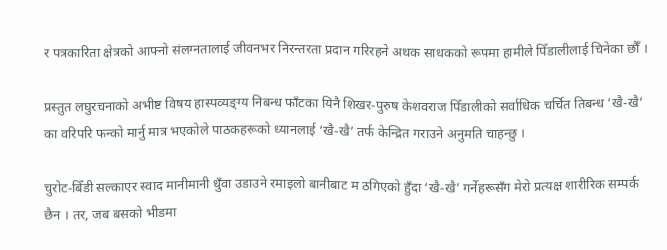र पत्रकारिता क्षेत्रको आफ्नो संलग्नतालाई जीवनभर निरन्तरता प्रदान गरिरहने अथक साधकको रूपमा हामीले पिँडालीलाई चिनेका छौँ ।

प्रस्तुत लघुरचनाको अभीष्ट विषय हास्पव्यङ्ग्य निबन्ध फाँटका यिनै शिखर-पुरुष केशवराज पिँडालीको सर्वाधिक चर्चित तिबन्ध ‘खै-खै’ का वरिपरि फन्को मार्नु मात्र भएकोले पाठकहरूको ध्यानलाई ‘खै-खै’ तर्फ केन्द्रित गराउने अनुमति चाहन्छु ।

चुरोट-बिँडी सल्काएर स्वाद मानीमानी धुँवा उडाउने रमाइलो बानीबाट म ठगिएको हुँदा ‘खै-खै’ गर्नेहरूसँग मेरो प्रत्यक्ष शारीरिक सम्पर्क छैन । तर, जब बसको भीडमा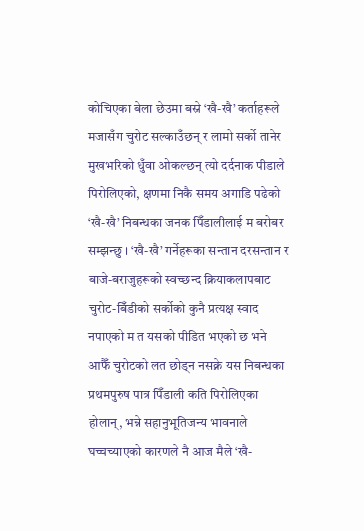कोचिएका बेला छेउमा बस्ने ‘खै-खै’ कर्ताहरूले मजासँग चुरोट सल्काउँछन् र लामो सर्को तानेर मुखभरिको धुँवा ओकल्छन् त्यो दर्दनाक पीडाले पिरोलिएको, क्षणमा निकै समय अगाडि पढेको ‘खै-खै’ निबन्धका जनक पिँडालीलाई म बरोबर सम्झन्छु । ‘खै-खै’ गर्नेहरूका सन्तान दरसन्तान र बाजे-बराजुहरूको स्वच्छन्द क्रियाकलापबाट चुरोट-बिँडीको सर्कोको कुनै प्रत्यक्ष स्वाद नपाएको म त यसको पीडित भएको छ भने आफैँ चुरोटको लत छोड्न नसक्ने यस निबन्धका प्रथमपुरुष पात्र पिँडाली कति पिरोलिएका होलान्, भन्ने सहानुभूतिजन्य भावनाले घच्चच्याएको कारणले नै आज मैले ‘खै-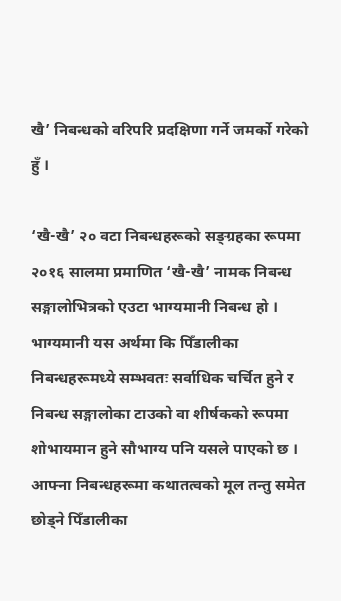खै’ निबन्धको वरिपरि प्रदक्षिणा गर्ने जमर्को गरेको हुँ ।

‘खै-खै’ २० वटा निबन्धहरूको सङ्ग्रहका रूपमा २०१६ सालमा प्रमाणित ‘खै-खै’ नामक निबन्ध सङ्गालोभित्रको एउटा भाग्यमानी निबन्ध हो । भाग्यमानी यस अर्थमा कि पिँडालीका निबन्धहरूमध्ये सम्भवतः सर्वाधिक चर्चित हुने र निबन्ध सङ्गालोका टाउको वा शीर्षकको रूपमा शोभायमान हुने सौभाग्य पनि यसले पाएको छ । आफ्ना निबन्धहरूमा कथातत्वको मूल तन्तु समेत छोड्ने पिँडालीका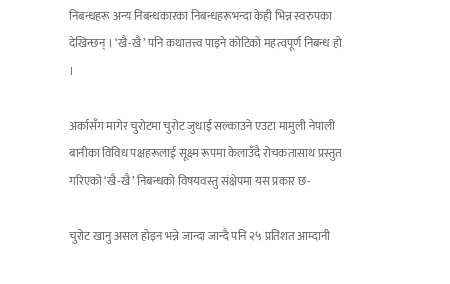निबन्धहरू अन्य निबन्धकारका निबन्धहरूभन्दा केही भिन्न स्वरुपका देखिन्छन् । ‘खै-खै’ पनि कथातत्त्व पाइने कोटिको महत्वपूर्ण निबन्ध हो ।

अर्कासँग मागेर चुरोटमा चुरोट जुधाई सल्काउने एउटा मामुली नेपाली बानीका विविध पक्षहरूलाई सूक्ष्म रूपमा केलाउँदै रोचकतासाथ प्रस्तुत गरिएको ‘खै-खै’ निबन्धको विषयवस्तु संक्षेपमा यस प्रकार छ-

चुरोट खानु असल होइन भन्ने जान्दा जान्दै पनि २५ प्रतिशत आम्दानी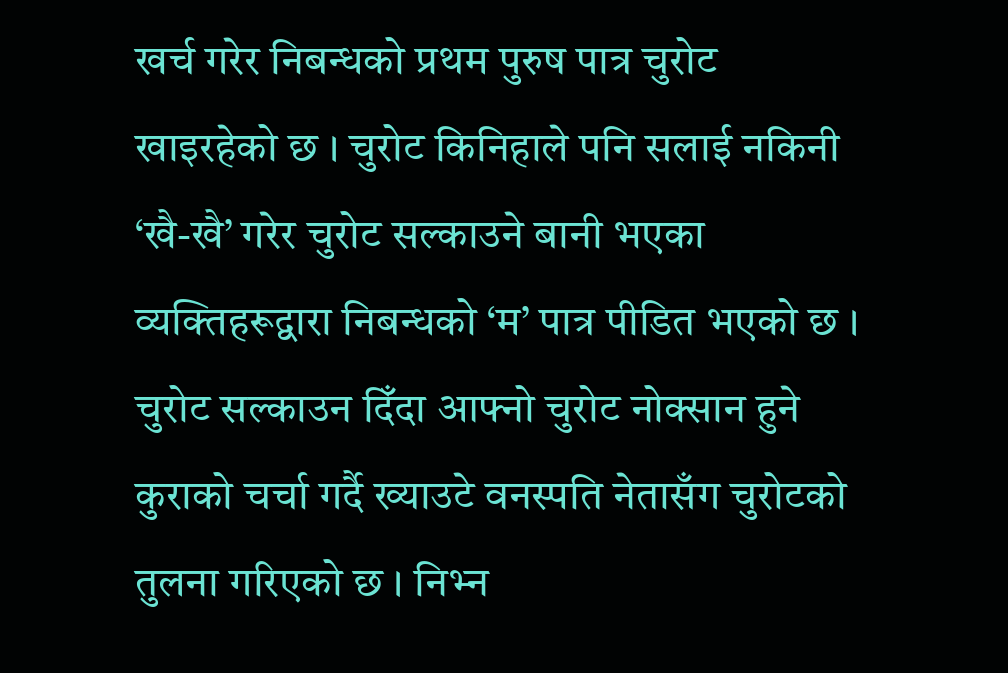खर्च गरेर निबन्धको प्रथम पुरुष पात्र चुरोट खाइरहेको छ । चुरोट किनिहाले पनि सलाई नकिनी ‘खै-खै’ गरेर चुरोट सल्काउने बानी भएका व्यक्तिहरूद्वारा निबन्धको ‘म’ पात्र पीडित भएको छ । चुरोट सल्काउन दिँदा आफ्नो चुरोट नोक्सान हुने कुराको चर्चा गर्दै ख्याउटे वनस्पति नेतासँग चुरोटको तुलना गरिएको छ । निभ्न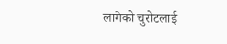लागेको चुरोटलाई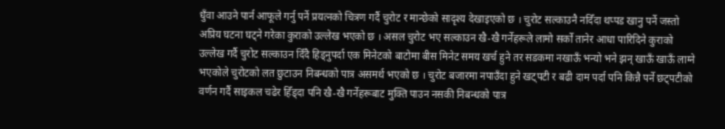धुँवा आउने पार्न आफूले गर्नु पर्ने प्रयत्नको चित्रण गर्दै चुरोट र मान्छेको सादृश्य देखाइएको छ । चुरोट सल्काउनै नदिँदा थप्पड खानु पर्ने जस्तो अप्रिय घटना घट्ने गरेका कुराको उल्लेख भएको छ । असल चुरोट भए सल्काउन खै-खै गर्नेहरूले लामो सर्को तानेर आधा पारिदिने कुराको उल्लेख गर्दै चुरोट सल्काउन दिँदै हिड्नुपर्दा एक मिनेटको बाटोमा बीस मिनेट समय खर्च हुने तर सडकमा नखाऊँ भन्यो भने झन् खाऊँ खाऊँ लाग्ने भएकोले चुरोटको लत छुटाउन निबन्धको पात्र असमर्थ भएको छ । चुरोट बजारमा नपाउँदा हुने खट्पटी र बढी दाम पर्दा पनि किन्नै पर्ने छट्पटीको वर्णन गर्दै साइकल चढेर हिँड्दा पनि खै-खै गर्नेहरूबाट मुक्ति पाउन नसकी निबन्धको पात्र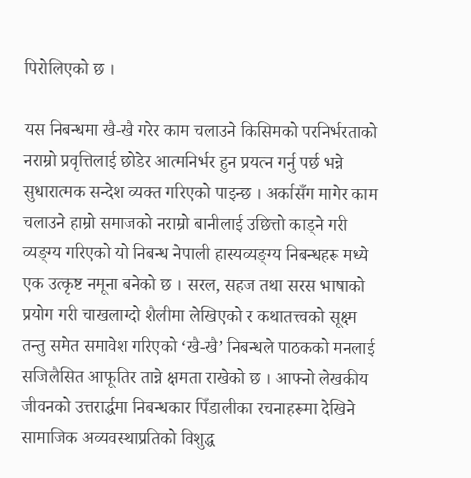पिरोलिएको छ ।

यस निबन्धमा खै-खै गरेर काम चलाउने किसिमको परनिर्भरताको नराम्रो प्रवृत्तिलाई छोडेर आत्मनिर्भर हुन प्रयत्न गर्नु पर्छ भन्ने सुधारात्मक सन्देश व्यक्त गरिएको पाइन्छ । अर्कासँग मागेर काम चलाउने हाम्रो समाजको नराम्रो बानीलाई उछित्तो काड्ने गरी व्यङ्ग्य गरिएको यो निबन्ध नेपाली हास्यव्यङ्ग्य निबन्धहरू मध्ये एक उत्कृष्ट नमूना बनेको छ । सरल, सहज तथा सरस भाषाको प्रयोग गरी चाखलाग्दो शैलीमा लेखिएको र कथातत्त्वको सूक्ष्म तन्तु समेत समावेश गरिएको ‘खै-खै’ निबन्धले पाठकको मनलाई सजिलैसित आफूतिर तान्ने क्षमता राखेको छ । आफ्नो लेखकीय जीवनको उत्तरार्द्धमा निबन्धकार पिँडालीका रचनाहरूमा देखिने सामाजिक अव्यवस्थाप्रतिको विशुद्ध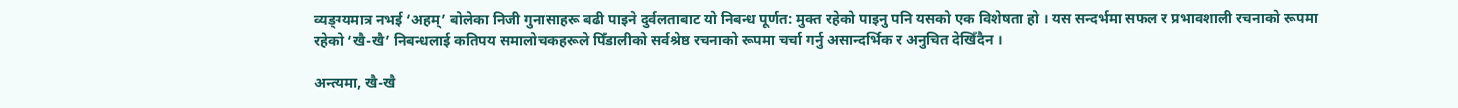व्यङ्ग्यमात्र नभई ‘अहम्’ बोलेका निजी गुनासाहरू बढी पाइने दुर्वलताबाट यो निबन्ध पूर्णत: मुक्त रहेको पाइनु पनि यसको एक विशेषता हो । यस सन्दर्भमा सफल र प्रभावशाली रचनाको रूपमा रहेको ‘खै-खै’ निबन्धलाई कतिपय समालोचकहरूले पिँडालीको सर्वश्रेष्ठ रचनाको रूपमा चर्चा गर्नु असान्दर्भिक र अनुचित देखिँदैन ।

अन्त्यमा, खै-खै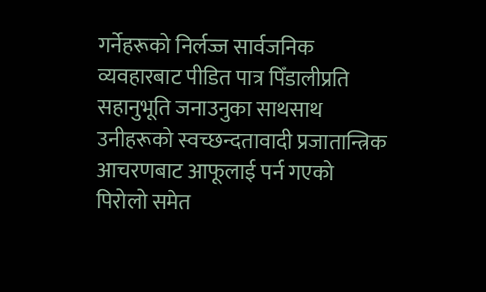गर्नेहरूको निर्लज्ज सार्वजनिक व्यवहारबाट पीडित पात्र पिँडालीप्रति सहानुभूति जनाउनुका साथसाथ उनीहरूको स्वच्छन्दतावादी प्रजातान्त्रिक आचरणबाट आफूलाई पर्न गएको पिरोलो समेत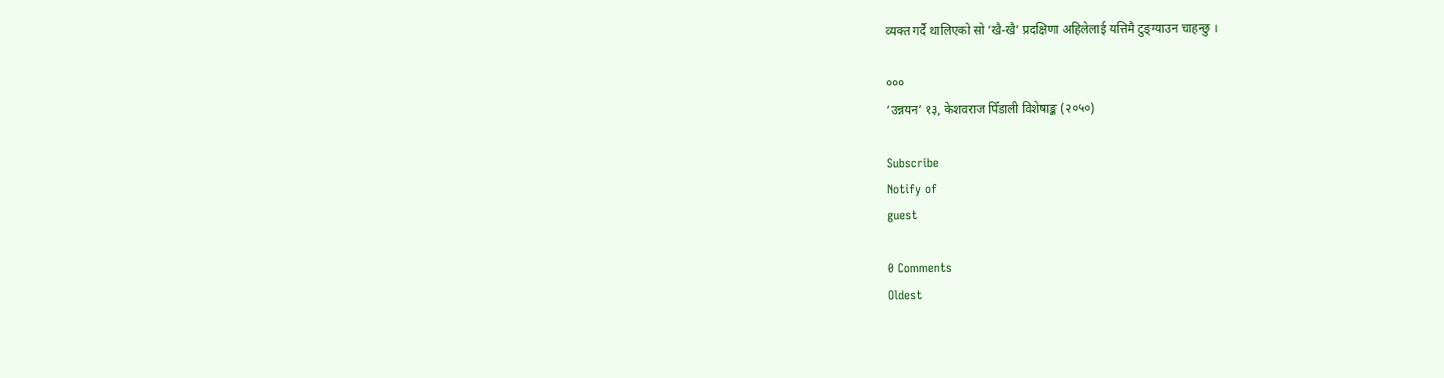व्यक्त गर्दै थालिएको सो ‘खै-खै’ प्रदक्षिणा अहिलेलाई यत्तिमै टुङ्ग्याउन चाहन्छु ।

०००
‘उन्नयन’ १३, केशवराज पिँडाली विशेषाङ्क (२०५०)

Subscribe
Notify of
guest

0 Comments
Oldest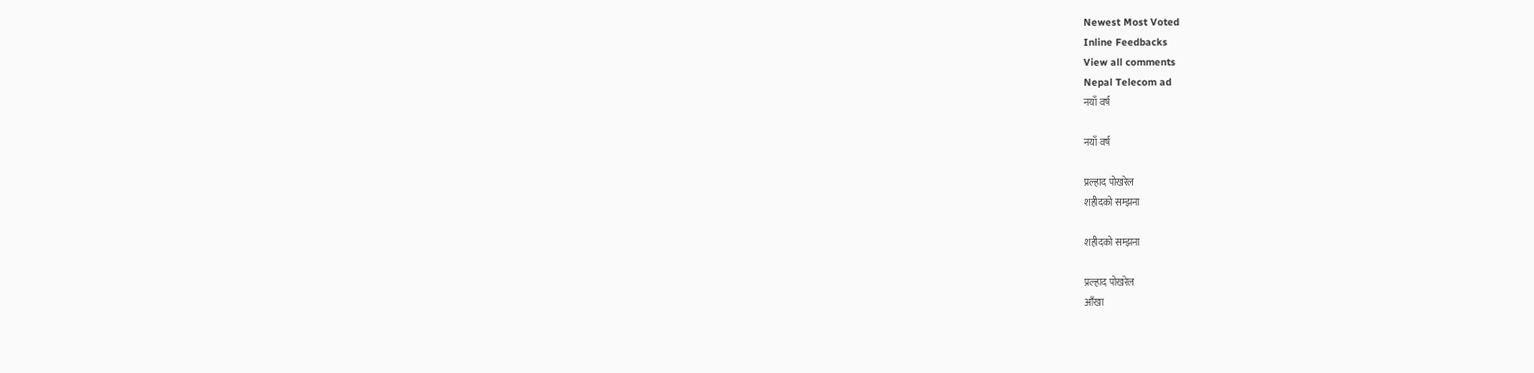Newest Most Voted
Inline Feedbacks
View all comments
Nepal Telecom ad
नयाँ वर्ष

नयाँ वर्ष

प्रल्हाद पोखरेल
शहीदको सम्झना

शहीदको सम्झना

प्रल्हाद पोखरेल
आँखा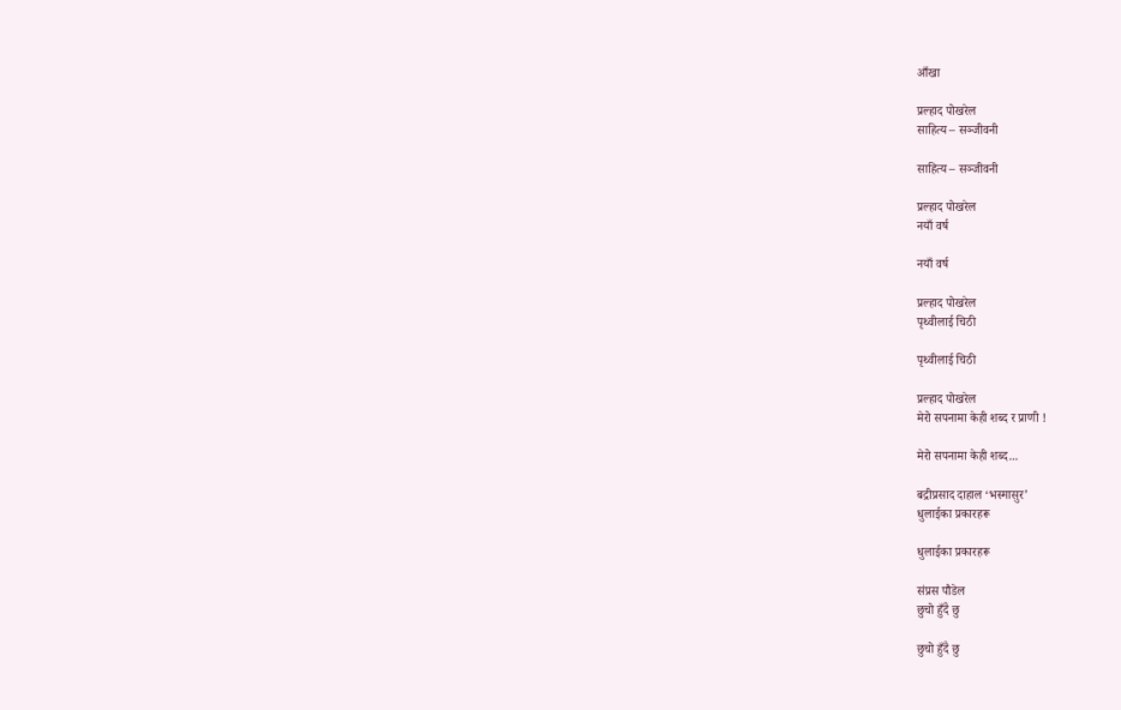आँखा

प्रल्हाद पोखरेल
साहित्य – सञ्जीवनी

साहित्य – सञ्जीवनी

प्रल्हाद पोखरेल
नयाँ वर्ष

नयाँ वर्ष

प्रल्हाद पोखरेल
पृथ्वीलाई चिठी

पृथ्वीलाई चिठी

प्रल्हाद पोखरेल
मेरो सपनामा केही शब्द र प्राणी !

मेरो सपनामा केही शब्द...

बद्रीप्रसाद दाहाल ‘भस्मासुर’
धुलाईका प्रकारहरू

धुलाईका प्रकारहरू

संप्रस पौडेल
छुचो हुँदै छु

छुचो हुँदै छु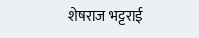शेषराज भट्टराई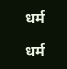धर्म

धर्म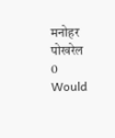मनोहर पोखरेल
0
Would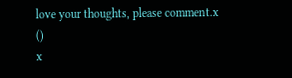love your thoughts, please comment.x
()
x